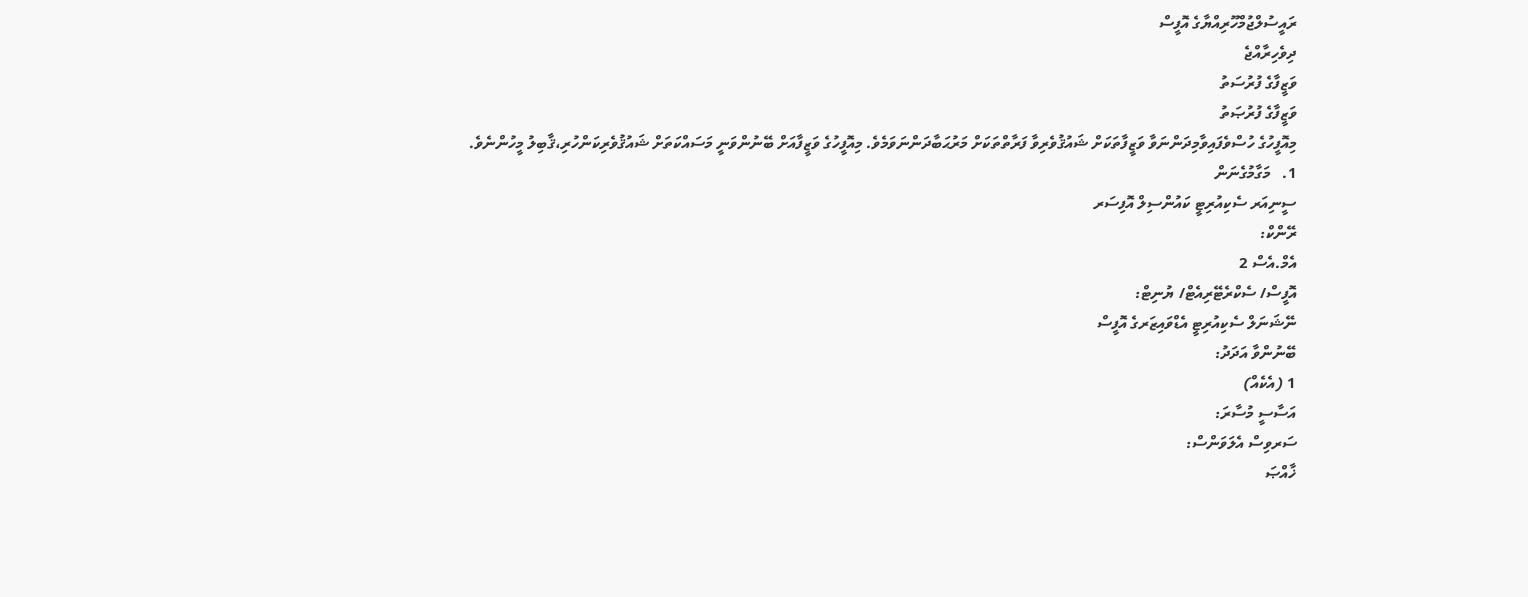ރައީސުލްޖުމްހޫރިއްޔާގެ އޮފީސް
ދިވެހިރާއްޖެ
ވަޒީފާގެ ފުރުސަތު
ވަޒީފާގެ ފުރުޞަތު
މިއޮފީހުގެ ހުސްވެފައިވާމިދަންނަވާ ވަޒީފާތަކަށް ޝައުޤުވެރިވާ ފަރާތްތަކަށް މަރުޙަބާދަންނަވަމެވެ. މިއޮފީހުގެ ވަޒީފާއަށް ބޭނުންވަނީ މަސައްކަތަށް ޝައުޤުވެރިކަންހުރި،ޤާބިލު މީހުންނެވެ.
1.   މަގާމުގެނަން
ސީނިއަރ ސެކިއުރިޓީ ކައުންސިލް އޮފިސަރ
ރޭންކް:
އެމް.އެސް 2
އޮފީސް/ ސެކްރެޓޭރިއެޓް/ ޔުނިޓް:
ނޭޝަނަލް ސެކިއުރިޓީ އެޑްވައިޒަރގެ އޮފީސް
ބޭނުންވާ އަދަދު:
1 (އެކެއް)
އަސާސީ މުސާރަ:
ސަރވިސް އެލަވަންސް:
ޚާއްޞަ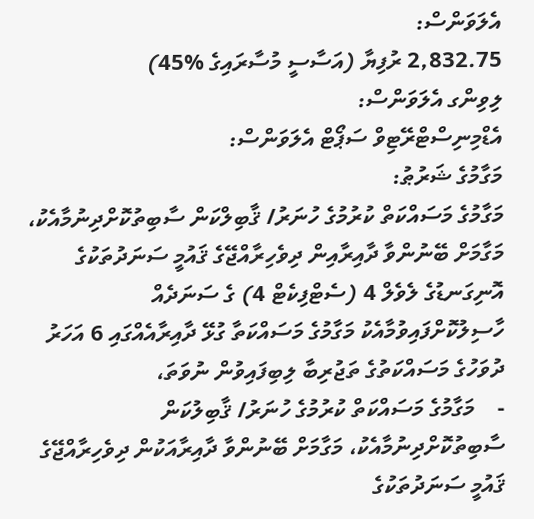އެލަވަންސް:
2,832.75 ރުފިޔާ (އަސާސީ މުސާރައިގެ %45)
ލިވިންގ އެލަވަންސް:
އެޑްމިނިސްޓްރޭޓިވް ސަޕޯޓް އެލަވަންސް:
މަގާމުގެ ޝަރުޠު:
މަގާމުގެ މަސައްކަތް ކުރުމުގެ ހުނަރު/ ޤާބިލްކަން ސާބިތުކޮށްދިނުމާއެކު، މަގާމަށް ބޭނުންވާ ދާއިރާއިން ދިވެހިރާއްޖޭގެ ޤައުމީ ސަނަދުތަކުގެ އޮނިގަނޑުގެ ލެވެލް 4 (ސެޓްފިކެޓް 4) ގެ ސަނަދެއް ހާސިލުކޮށްފައިވުމާއެކު މަގާމުގެ މަސައްކަތާ ގުޅޭ ދާއިރާއެއްގައި 6 އަހަރު ދުވަހުގެ މަސައްކަތުގެ ތަޖުރިބާ ލިބިފައިވުން ނުވަތަ،
-    މަގާމުގެ މަސައްކަތް ކުރުމުގެ ހުނަރު/ ޤާބިލުކަން ސާބިތުކޮށްދިނުމާއެކު، މަގާމަށް ބޭނުންވާ ދާއިރާއަކުން ދިވެހިރާއްޖޭގެ ޤައުމީ ސަނަދުތަކުގެ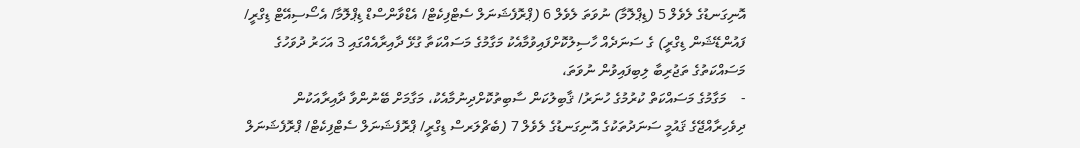އޮނިގަނޑުގެ ލެވެލް 5 (ޑިޕްލޮމާ) ނުވަތަ ލެވެލް 6 (ޕްރޮފެޝަނަލް ސެޓްފިކެޓް/ އެޑްވާންސްޑް ޑިޕްލޮމާ/ އެސޯސިއޭޓް ޑިގްރީ/ ފައުންޑޭޝަން ޑިގްރީ) ގެ ސަނަދެއް ހާސިލުކޮށްފައިވުމާއެކު މަގާމުގެ މަސައްކަތާ ގުޅޭ ދާއިރާއެއްގައި 3 އަހަރު ދުވަހުގެ މަސައްކަތުގެ ތަޖުރިބާ ލިބިފައިވުން ނުވަތަ،
-    މަގާމުގެ މަސައްކަތް ކުރުމުގެ ހުނަރު/ ޤާބިލުކަން ސާބިތުކޮށްދިނުމާއެކު، މަގާމަށް ބޭނުންވާ ދާއިރާއަކުން ދިވެހިރާއްޖޭގެ ޤައުމީ ސަނަދުތަކުގެ އޮނިގަނޑުގެ ލެވެލް 7 (ބެޗްލަރސް ޑިގްރީ/ ޕްރޮފެޝަނަލް ސެޓްފިކެޓް/ ޕްރޮފެޝަނަލް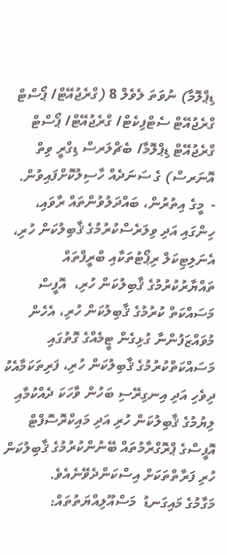ޑިޕްލޮމާ) ނުވަތަ ލެވެލް 8 (ގްރެޖުއޭޓް/ ޕޯސްޓް ގްރެޖުއޭޓް ސެޓްފިކެޓް/ ގްރެޖުއޭޓް/ ޕޯސްޓް ގްރެޖުއޭޓް ޑިޕްލޮމާ/ ބެޗްލަރސް ޑިގްރީ ވިތް އޮނަރސް) ގެ ސަނަދެއް ހާސިލުކޮށްފައިވުން.
-  މީގެ އިތުރުން، ބައްދަލުވުންތައް ރާވައި، ހިންގައި އަދި ވިލަރެސްކުރުމުގެ ޤާބިލުކަން ހުރި، އެނަލިޓިކަލް ރިޕޯޓުތަކާއި ބްރީފްތައް ތައްޔާރުކުރުމުގެ ޤާބިލުކަން ހުރި،  އޮފީސް މަސައްކަތް ކުރުމުގެ ޤާބިލުކަން ހުރި، އެހެން މުވައްޒަފުންނާ ގުޅިގެން ޓީމެއްގެ ގޮތުގައި މަސައްކަތްކުރުމުގެ ޤާބިލުކަން ހުރި، ފަރިތަކަމާއެކު ދިވެހި އަދި އިނގިރޭސި ބަހުން ވާހަކަ ދެއްކުމާއި ލިޔުމުގެ ޤާބިލުކަން ހުރި އަދި މައިކްރޮސޮފްޓް އޮފީސްގެ ޕްރޮގްރާމުތައް ބޭނުންކުރުމުގެ ޤާބިލުކަން ހުރި ފަރާތްތަކަށް އިސްކަންދެވޭނެއެވެ.
މަގާމުގެ މައިގަނޑު  މަސްއޫލިއްޔަތުތައް: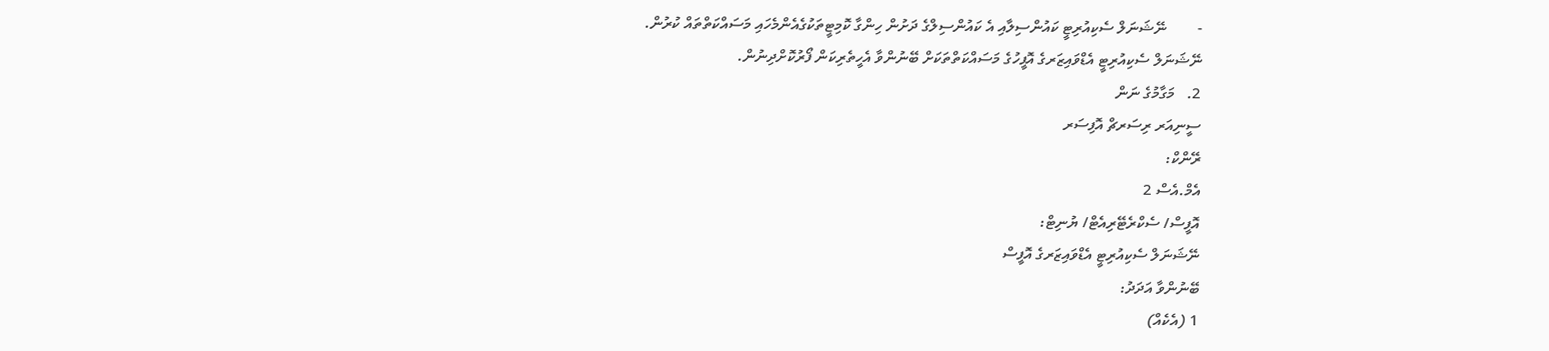-        ނޭޝަނަލް ސެކިއުރިޓީ ކައުންސިލާއި އެ ކައުންސިލްގެ ދަށުން ހިންގާ ކޮމިޓީތަކުގެއެންމެހައި މަސައްކަތްތައް ކުރުން.
ނޭޝަނަލް ސެކިއުރިޓީ އެޑްވައިޒަރގެ އޮފީހުގެ މަސައްކަތްތަކަށް ބޭނުންވާ އެހީތެރިކަން ފޯރުކޮށްދިނުން.
2.   މަގާމުގެ ނަން
ސީނިއަރ ރިސަރޗް އޮފިސަރ
ރޭންކް:
އެމް.އެސް 2
އޮފީސް/ ސެކްރެޓޭރިއެޓް/ ޔުނިޓް:
ނޭޝަނަލް ސެކިއުރިޓީ އެޑްވައިޒަރގެ އޮފީސް
ބޭނުންވާ އަދަދު:
1 (އެކެއް)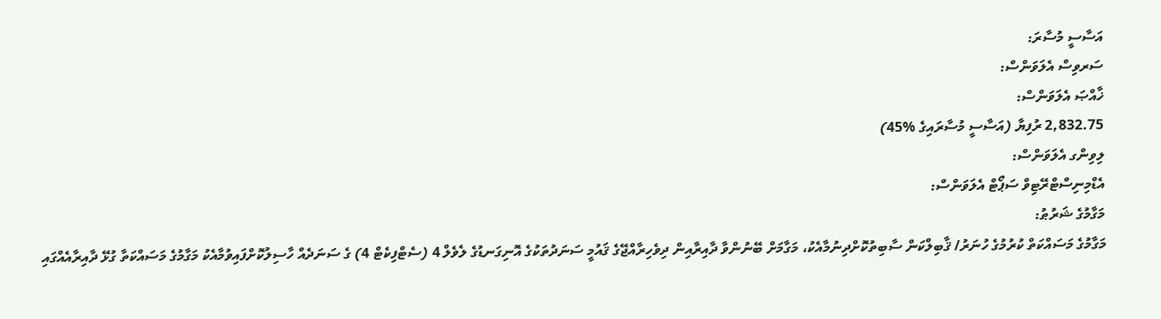އަސާސީ މުސާރަ:
ސަރވިސް އެލަވަންސް:
ޚާއްޞަ އެލަވަންސް:
2,832.75 ރުފިޔާ (އަސާސީ މުސާރައިގެ %45)
ލިވިންގ އެލަވަންސް:
އެޑްމިނިސްޓްރޭޓިވް ސަޕޯޓް އެލަވަންސް:
މަގާމުގެ ޝަރުޠު:
މަގާމުގެ މަސައްކަތް ކުރުމުގެ ހުނަރު/ ޤާބިލްކަން ސާބިތުކޮށްދިނުމާއެކު، މަގާމަށް ބޭނުންވާ ދާއިރާއިން ދިވެހިރާއްޖޭގެ ޤައުމީ ސަނަދުތަކުގެ އޮނިގަނޑުގެ ލެވެލް 4 (ސެޓްފިކެޓް 4) ގެ ސަނަދެއް ހާސިލުކޮށްފައިވުމާއެކު މަގާމުގެ މަސައްކަތާ ގުޅޭ ދާއިރާއެއްގައި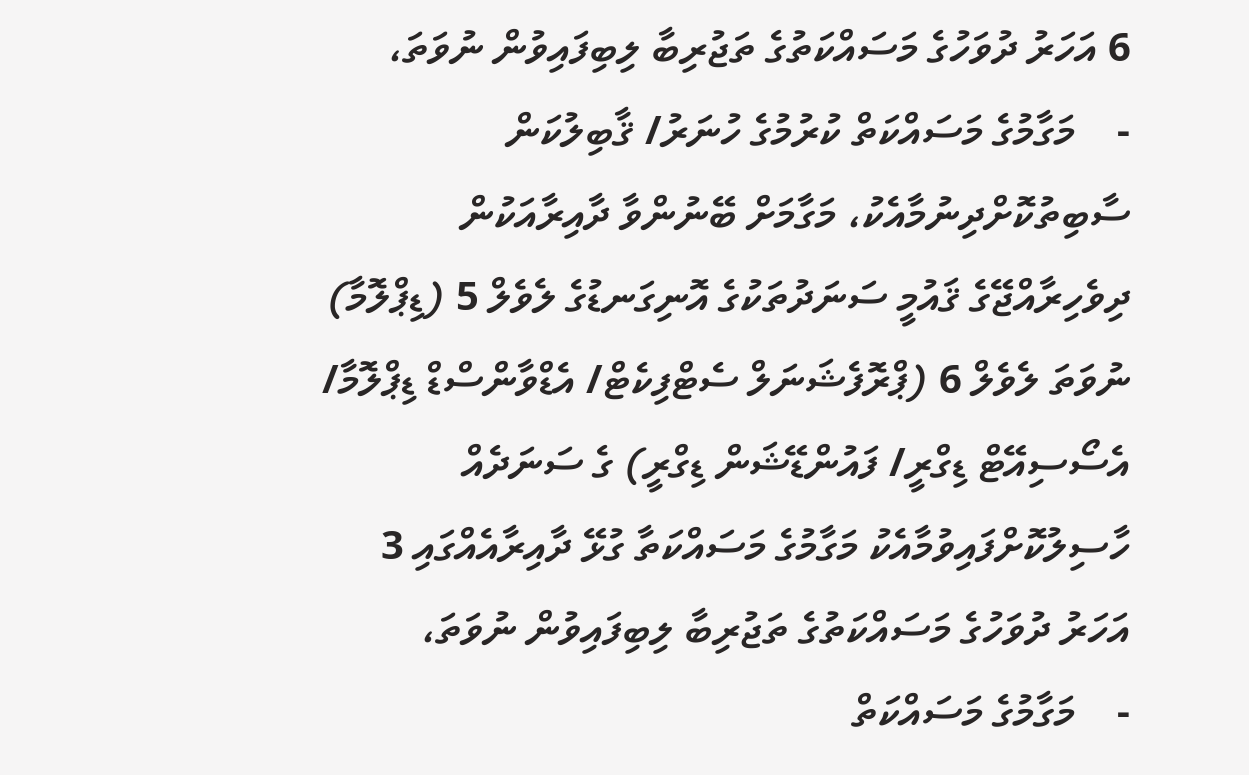6 އަހަރު ދުވަހުގެ މަސައްކަތުގެ ތަޖުރިބާ ލިބިފައިވުން ނުވަތަ،
-    މަގާމުގެ މަސައްކަތް ކުރުމުގެ ހުނަރު/ ޤާބިލުކަން ސާބިތުކޮށްދިނުމާއެކު، މަގާމަށް ބޭނުންވާ ދާއިރާއަކުން ދިވެހިރާއްޖޭގެ ޤައުމީ ސަނަދުތަކުގެ އޮނިގަނޑުގެ ލެވެލް 5 (ޑިޕްލޮމާ) ނުވަތަ ލެވެލް 6 (ޕްރޮފެޝަނަލް ސެޓްފިކެޓް/ އެޑްވާންސްޑް ޑިޕްލޮމާ/ އެސޯސިއޭޓް ޑިގްރީ/ ފައުންޑޭޝަން ޑިގްރީ) ގެ ސަނަދެއް ހާސިލުކޮށްފައިވުމާއެކު މަގާމުގެ މަސައްކަތާ ގުޅޭ ދާއިރާއެއްގައި 3 އަހަރު ދުވަހުގެ މަސައްކަތުގެ ތަޖުރިބާ ލިބިފައިވުން ނުވަތަ،
-    މަގާމުގެ މަސައްކަތް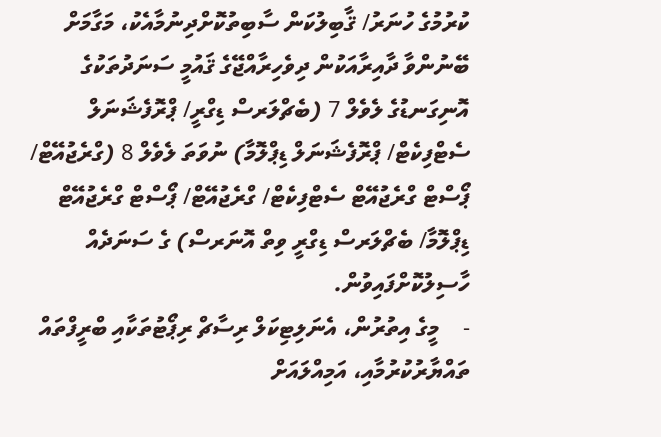ކުރުމުގެ ހުނަރު/ ޤާބިލުކަން ސާބިތުކޮށްދިނުމާއެކު، މަގާމަށް ބޭނުންވާ ދާއިރާއަކުން ދިވެހިރާއްޖޭގެ ޤައުމީ ސަނަދުތަކުގެ އޮނިގަނޑުގެ ލެވެލް 7 (ބެޗްލަރސް ޑިގްރީ/ ޕްރޮފެޝަނަލް ސެޓްފިކެޓް/ ޕްރޮފެޝަނަލް ޑިޕްލޮމާ) ނުވަތަ ލެވެލް 8 (ގްރެޖުއޭޓް/ ޕޯސްޓް ގްރެޖުއޭޓް ސެޓްފިކެޓް/ ގްރެޖުއޭޓް/ ޕޯސްޓް ގްރެޖުއޭޓް ޑިޕްލޮމާ/ ބެޗްލަރސް ޑިގްރީ ވިތް އޮނަރސް) ގެ ސަނަދެއް ހާސިލުކޮށްފައިވުން.
-    މީގެ އިތުރުން، އެނަލިޓިކަލް ރިސާޗް ރިޕޯޓުތަކާއި ބްރީފްތައް ތައްޔާރުކުރުމާއި، އަމިއްލައަށް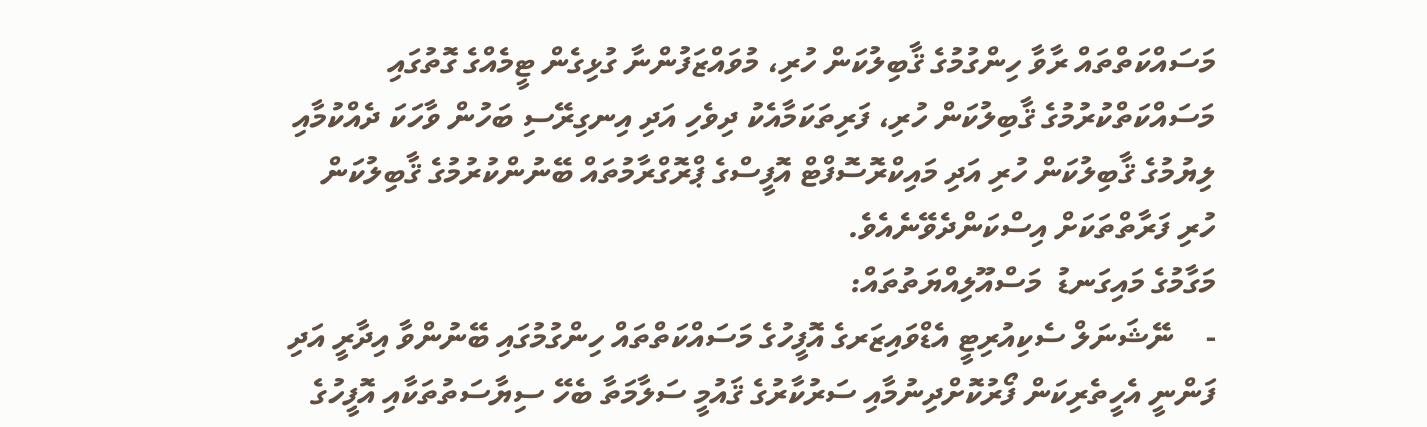މަސައްކަތްތައް ރާވާ ހިންގުމުގެ ޤާބިލުކަން ހުރި، މުވައްޒަފުންނާ ގުޅިގެން ޓީމެއްގެ ގޮތުގައި މަސައްކަތްކުރުމުގެ ޤާބިލުކަން ހުރި، ފަރިތަކަމާއެކު ދިވެހި އަދި އިނގިރޭސި ބަހުން ވާހަކަ ދެއްކުމާއި ލިޔުމުގެ ޤާބިލުކަން ހުރި އަދި މައިކްރޮސޮފްޓް އޮފީސްގެ ޕްރޮގްރާމުތައް ބޭނުންކުރުމުގެ ޤާބިލުކަން ހުރި ފަރާތްތަކަށް އިސްކަންދެވޭނެއެވެ.
މަގާމުގެ މައިގަނޑު  މަސްއޫލިއްޔަތުތައް:
-    ނޭޝަނަލް ސެކިއުރިޓީ އެޑްވައިޒަރގެ އޮފީހުގެ މަސައްކަތްތައް ހިންގުމުގައި ބޭނުންވާ އިދާރީ އަދި ފަންނީ އެހީތެރިކަން ފޯރުކޮށްދިނުމާއި ސަރުކާރުގެ ޤައުމީ ސަލާމަތާ ބެހޭ ސިޔާސަތުތަކާއި އޮފީހުގެ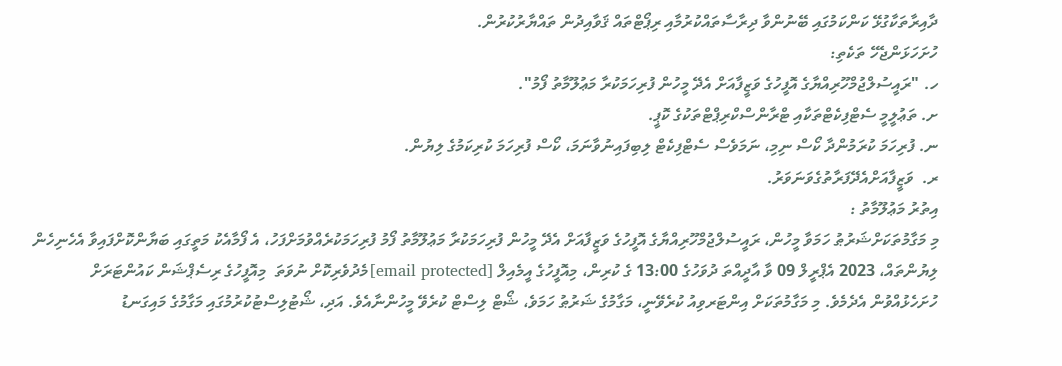ދާއިރާތަކާގުޅޭ ކަންކަމުގައި ބޭނުންވާ ދިރާސާތައްކުރުމާއި ރިޕޯޓްތައް ޤަވާއިދުން ތައްޔާރުކުރުން.
ހުށަހަޅަންޖެހޭ ތަކެތި:
ހ. "ރައީސުލްޖުމްހޫރިއްޔާގެ އޮފީހުގެ ވަޒީފާއަށް އެދޭ މީހުން ފުރިހަމަކުރާ މަޢުލޫމާތު ފޯމު".
ށ. ތަޢުލީމީ ސެޓްފިކެޓްތަކާއި ޓްރާންސްކްރިޕްޓްތަކުގެ ކޮޕީ.
ނ. ފުރިހަމަ ކުރަމުންދާ ކޯސް ނިމި، ނަމަވެސް ސެޓްފިކެޓް ލިބިފައިނުވާނަމަ، ކޯސް ފުރިހަމަ ކުރިކަމުގެ ލިޔުން.
ރ.  ވަޒީފާއަށްއެދޭފަރާތުގެވަނަވަރު.
އިތުރު މަޢުލޫމާތު :
މި މަގާމުތަކަށްޝަރުޠު ހަމަވާ މީހުން، ރައީސުލްޖުމްހޫރިއްޔާގެ އޮފީހުގެ ވަޒީފާއަށް އެދޭ މީހުން ފުރިހަމަކުރާ މަޢުލޫމާތު ފޯމު ފުރިހަމަކުރެއްވުމަށްފަހު، އެ ފޯމާއެކު މަތީގައި ބަޔާންކޮށްފައިވާ އެހެނިހެން ލިޔުންތައް، 2023 އެޕްރީލް 09 ވާ އާދީއްތަ ދުވަހުގެ 13:00 ގެ ކުރިން، މިއޮފީހުގެ އީމެއިލް [email protected]މެދުވެރިކޮށް ނުވަތަ  މިއޮފީހުގެ ރިސެޕްޝަން ކައުންޓަރަށް ހުށަހެޅުއްވުން އެދެމެވެ. މި މަގާމުތަކަށް އިންޓަރވިއު ކުރެވޭނީ، މަގާމުގެ ޝަރުޠު ހަމަވެ، ޝޯޓް ލިސްޓް ކުރެވޭ މީހުންނާއެވެ. އަދި، ޝޯޓުލިސްޓުކުރުމުގައި މަގާމުގެ މައިގަނޑު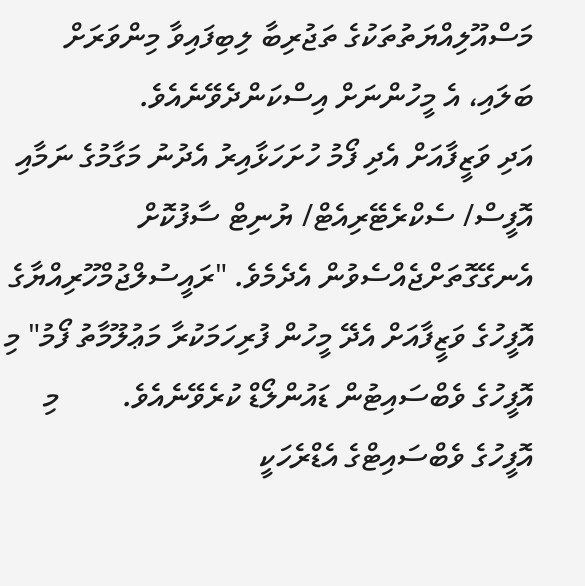މަސްއޫލިއްޔަތުތަކުގެ ތަޖުރިބާ ލިބިފައިވާ މިންވަރަށް ބަލައި، އެ މީހުންނަށް އިސްކަންދެވޭނެއެވެ.
އަދި ވަޒީފާއަށް އެދި ފޯމު ހުށަހަޅާއިރު އެދުނު މަގާމުގެ ނަމާއި އޮފީސް/ ސެކްރެޓޭރިއެޓް/ ޔުނިޓް ސާފުކޮށް އެނގޭގޮތަށްޖެއްސެވުން އެދެމެވެ. "ރައީސުލްޖުމްހޫރިއްޔާގެ އޮފީހުގެ ވަޒީފާއަށް އެދޭ މީހުން ފުރިހަމަކުރާ މަޢުލޫމާތު ފޯމު" މި އޮފީހުގެ ވެބްސައިޓުން ޑައުންލޯޑް ކުރެވޭނެއެވެ.        މި އޮފީހުގެ ވެބްސައިޓްގެ އެޑްރެހަކީ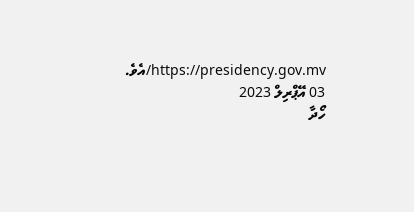https://presidency.gov.mv/އެވެ.
03 އޭޕްރިލް 2023
ހޯދާ